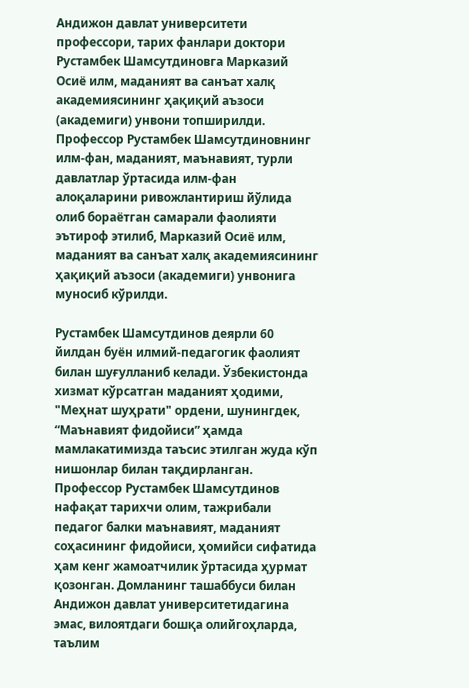Андижон давлат университети профессори, тарих фанлари доктори Рустамбек Шамсутдиновга Марказий Осиё илм, маданият ва санъат халқ академиясининг ҳақиқий аъзоси (академиги) унвони топширилди.
Профессор Рустамбек Шамсутдиновнинг илм-фан, маданият, маънавият, турли давлатлар ўртасида илм-фан алоқаларини ривожлантириш йўлида олиб бораётган самарали фаолияти эътироф этилиб, Марказий Осиё илм, маданият ва санъат халқ академиясининг ҳақиқий аъзоси (академиги) унвонига муносиб кўрилди.

Рустамбек Шамсутдинов деярли 60 йилдан буён илмий-педагогик фаолият билан шуғулланиб келади. Ўзбекистонда хизмат кўрсатган маданият ҳодими, "Меҳнат шуҳрати" ордени, шунингдек, “Маънавият фидойиси” ҳамда мамлакатимизда таъсис этилган жуда кўп нишонлар билан тақдирланган.
Профессор Рустамбек Шамсутдинов нафақат тарихчи олим, тажрибали педагог балки маънавият, маданият соҳасининг фидойиси, ҳомийси сифатида ҳам кенг жамоатчилик ўртасида ҳурмат қозонган. Домланинг ташаббуси билан Андижон давлат университетидагина эмас, вилоятдаги бошқа олийгоҳларда, таълим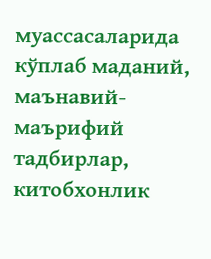муассасаларида кўплаб маданий, маънавий-маърифий тадбирлар, китобхонлик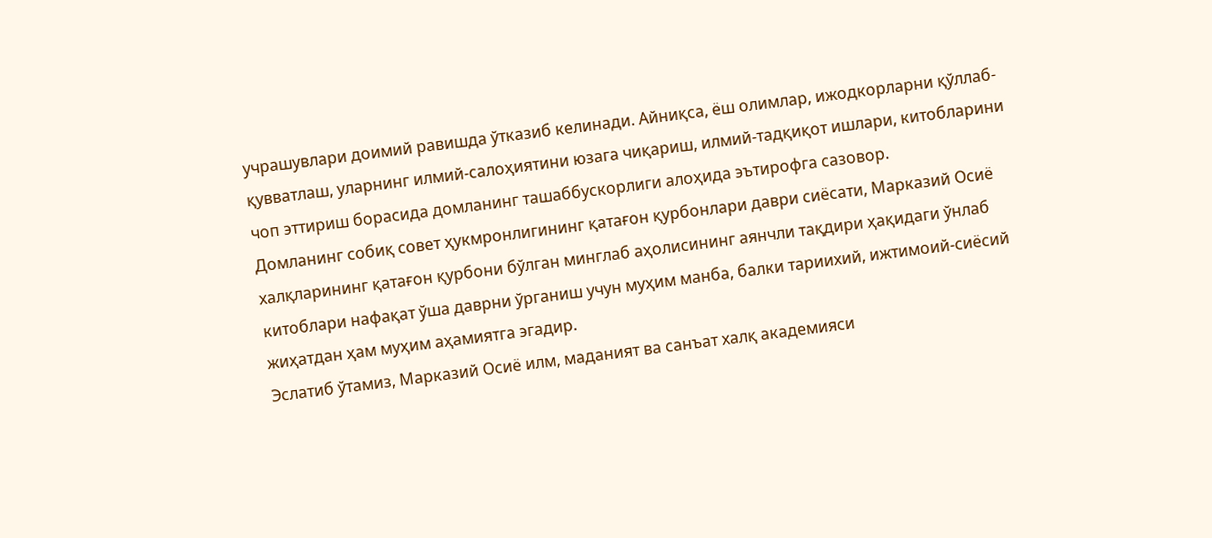учрашувлари доимий равишда ўтказиб келинади. Айниқса, ёш олимлар, ижодкорларни қўллаб-қувватлаш, уларнинг илмий-салоҳиятини юзага чиқариш, илмий-тадқиқот ишлари, китобларини чоп эттириш борасида домланинг ташаббускорлиги алоҳида эътирофга сазовор.
Домланинг собиқ совет ҳукмронлигининг қатағон қурбонлари даври сиёсати, Марказий Осиё халқларининг қатағон қурбони бўлган минглаб аҳолисининг аянчли тақдири ҳақидаги ўнлаб китоблари нафақат ўша даврни ўрганиш учун муҳим манба, балки тариихий, ижтимоий-сиёсий жиҳатдан ҳам муҳим аҳамиятга эгадир.
Эслатиб ўтамиз, Марказий Осиё илм, маданият ва санъат халқ академияси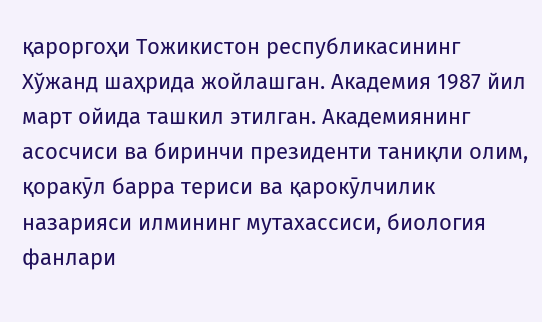қароргоҳи Тожикистон республикасининг Хўжанд шаҳрида жойлашган. Академия 1987 йил март ойида ташкил этилган. Академиянинг асосчиси ва биринчи президенти таниқли олим, қоракӯл барра териси ва қарокӯлчилик назарияси илмининг мутахассиси, биология фанлари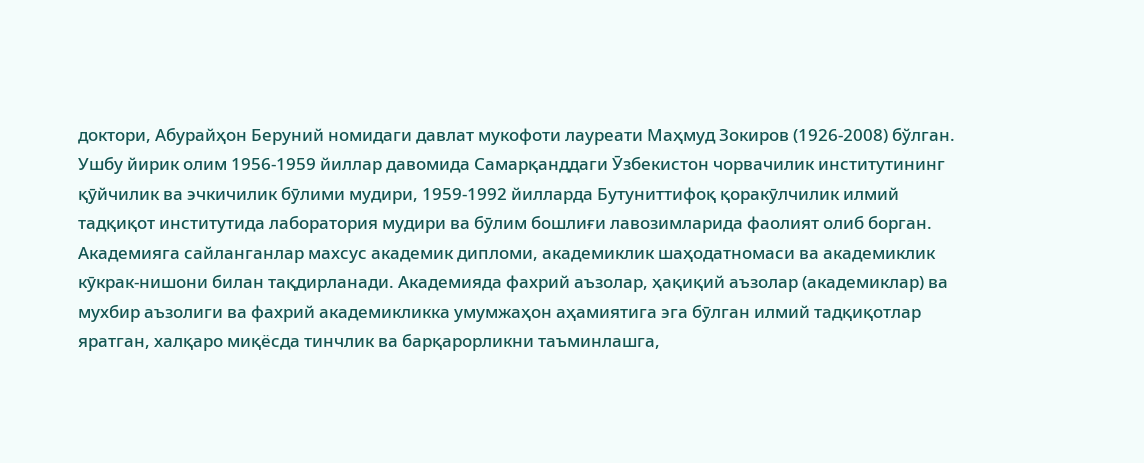доктори, Абурайҳон Беруний номидаги давлат мукофоти лауреати Маҳмуд Зокиров (1926-2008) бўлган. Ушбу йирик олим 1956-1959 йиллар давомида Самарқанддаги Ӯзбекистон чорвачилик институтининг қӯйчилик ва эчкичилик бӯлими мудири, 1959-1992 йилларда Бутуниттифоқ қоракӯлчилик илмий тадқиқот институтида лаборатория мудири ва бӯлим бошлиғи лавозимларида фаолият олиб борган.
Академияга сайланганлар махсус академик дипломи, академиклик шаҳодатномаси ва академиклик кӯкрак-нишони билан тақдирланади. Академияда фахрий аъзолар, ҳақиқий аъзолар (академиклар) ва мухбир аъзолиги ва фахрий академикликка умумжаҳон аҳамиятига эга бӯлган илмий тадқиқотлар яратган, халқаро миқёсда тинчлик ва барқарорликни таъминлашга,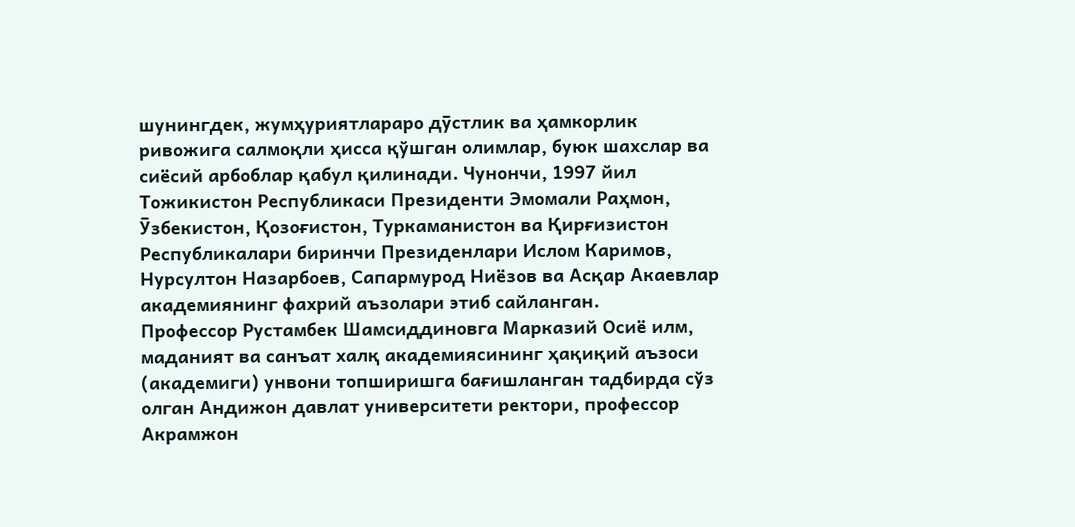шунингдек, жумҳуриятлараро дӯстлик ва ҳамкорлик ривожига салмоқли ҳисса қўшган олимлар, буюк шахслар ва сиёсий арбоблар қабул қилинади. Чунончи, 1997 йил Тожикистон Республикаси Президенти Эмомали Раҳмон, Ӯзбекистон, Қозоғистон, Туркаманистон ва Қирғизистон Республикалари биринчи Президенлари Ислом Каримов, Нурсултон Назарбоев, Сапармурод Ниёзов ва Асқар Акаевлар академиянинг фахрий аъзолари этиб сайланган.
Профессор Рустамбек Шамсиддиновга Марказий Осиё илм, маданият ва санъат халқ академиясининг ҳақиқий аъзоси (академиги) унвони топширишга бағишланган тадбирда сўз олган Андижон давлат университети ректори, профессор Акрамжон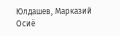Юлдашев, Марказий Осиё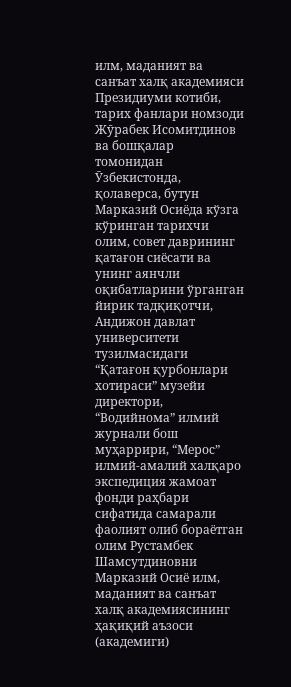илм, маданият ва санъат халқ академияси Президиуми котиби, тарих фанлари номзоди Жӯрабек Исомитдинов ва бошқалар томонидан Ӯзбекистонда, қолаверса, бутун Марказий Осиёда кўзга кўринган тарихчи олим, совет даврининг қатағон сиёсати ва унинг аянчли оқибатларини ўрганган йирик тадқиқотчи, Андижон давлат университети тузилмасидаги “Қатағон қурбонлари хотираси” музейи директори, “Водийнома” илмий журнали бош муҳаррири, “Мерос” илмий-амалий халқаро экспедиция жамоат фонди раҳбари сифатида самарали фаолият олиб бораётган олим Рустамбек Шамсутдиновни Марказий Осиё илм, маданият ва санъат халқ академиясининг ҳақиқий аъзоси (академиги)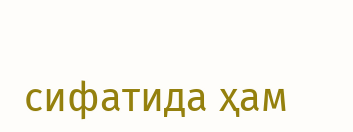сифатида ҳам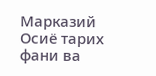Марказий Осиё тарих фани ва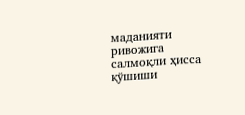маданияти ривожига салмоқли ҳисса қўшиши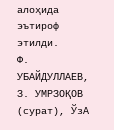алоҳида эътироф этилди.
Ф. УБАЙДУЛЛАЕВ,
З. УМРЗОҚОВ (сурат), ЎзА